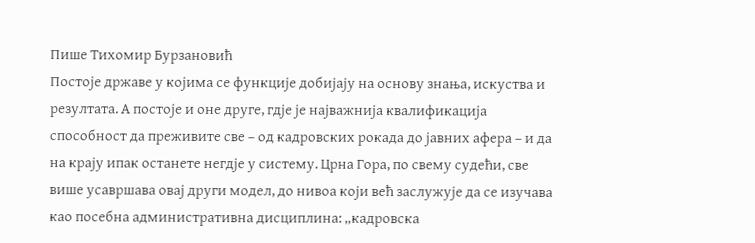Пише Тихомир Бурзановић
Постоје државе у којима се функције добијају на основу знања, искуства и резултата. А постоје и оне друге, гдје је најважнија квалификација способност да преживите све – од кадровских рокада до јавних афера – и да на крају ипак останете негдје у систему. Црна Гора, по свему судећи, све више усавршава овај други модел, до нивоа који већ заслужује да се изучава као посебна административна дисциплина: „кадровска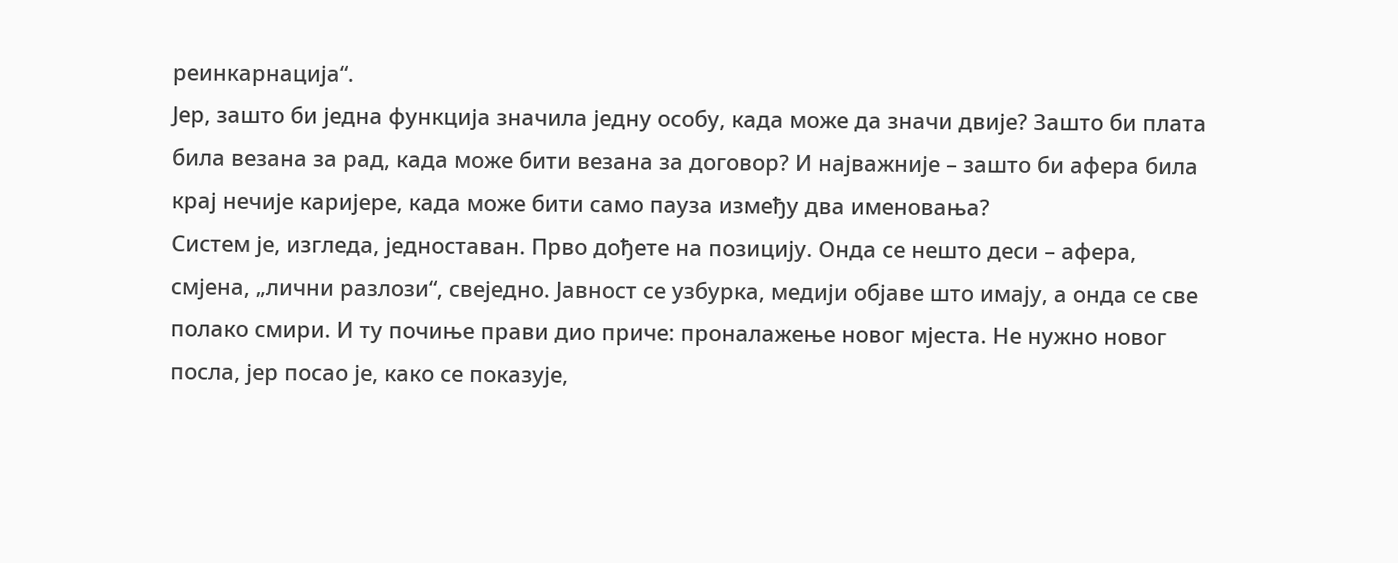реинкарнација“.
Јер, зашто би једна функција значила једну особу, када може да значи двије? Зашто би плата била везана за рад, када може бити везана за договор? И најважније – зашто би афера била крај нечије каријере, када може бити само пауза између два именовања?
Систем је, изгледа, једноставан. Прво дођете на позицију. Онда се нешто деси – афера, смјена, „лични разлози“, свеједно. Јавност се узбурка, медији објаве што имају, а онда се све полако смири. И ту почиње прави дио приче: проналажење новог мјеста. Не нужно новог посла, јер посао је, како се показује,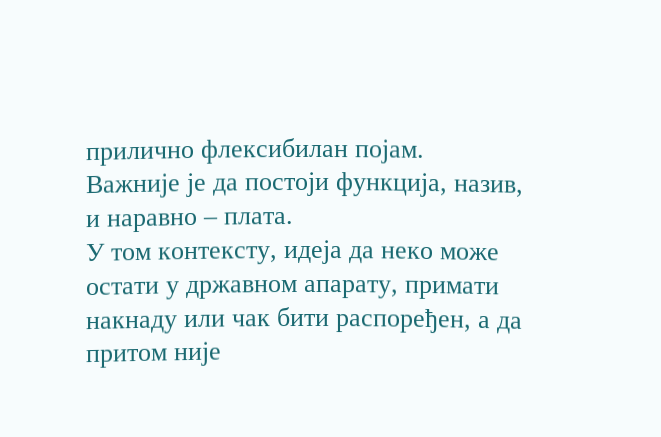прилично флексибилан појам. Важније је да постоји функција, назив, и наравно – плата.
У том контексту, идеја да неко може остати у државном апарату, примати накнаду или чак бити распоређен, а да притом није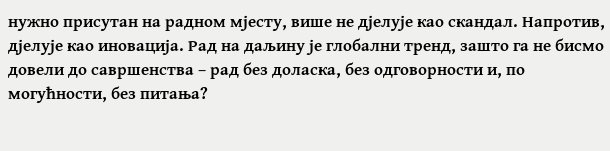нужно присутан на радном мјесту, више не дјелује као скандал. Напротив, дјелује као иновација. Рад на даљину је глобални тренд, зашто га не бисмо довели до савршенства – рад без доласка, без одговорности и, по могућности, без питања?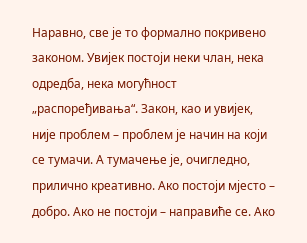Наравно, све је то формално покривено законом. Увијек постоји неки члан, нека одредба, нека могућност „распоређивања“. Закон, као и увијек, није проблем – проблем је начин на који се тумачи. А тумачење је, очигледно, прилично креативно. Ако постоји мјесто – добро. Ако не постоји – направиће се. Ако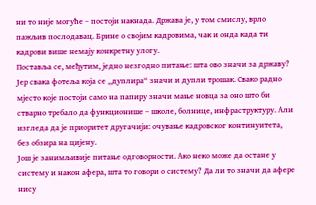ни то није могуће – постоји накнада. Држава је, у том смислу, врло пажљив послодавац. Брине о својим кадровима, чак и онда када ти кадрови више немају конкретну улогу.
Поставља се, међутим, једно незгодно питање: шта ово значи за државу? Јер свака фотеља која се „дуплира“ значи и дупли трошак. Свако радно мјесто које постоји само на папиру значи мање новца за оно што би стварно требало да функционише – школе, болнице, инфраструктуру. Али изгледа да је приоритет другачији: очување кадровског континуитета, без обзира на цијену.
Још је занимљивије питање одговорности. Ако неко може да остане у систему и након афера, шта то говори о систему? Да ли то значи да афере нису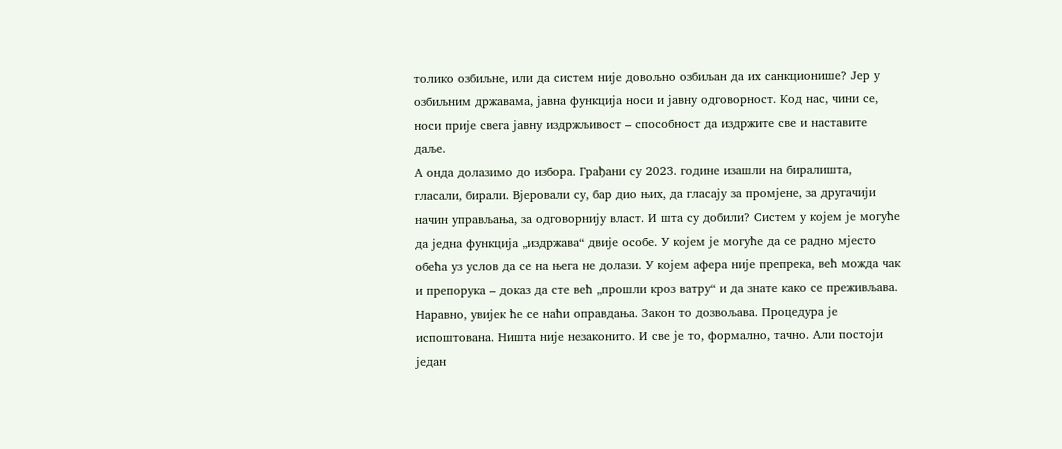толико озбиљне, или да систем није довољно озбиљан да их санкционише? Јер у озбиљним државама, јавна функција носи и јавну одговорност. Код нас, чини се, носи прије свега јавну издржљивост – способност да издржите све и наставите даље.
А онда долазимо до избора. Грађани су 2023. године изашли на биралишта, гласали, бирали. Вјеровали су, бар дио њих, да гласају за промјене, за другачији начин управљања, за одговорнију власт. И шта су добили? Систем у којем је могуће да једна функција „издржава“ двије особе. У којем је могуће да се радно мјесто обећа уз услов да се на њега не долази. У којем афера није препрека, већ можда чак и препорука – доказ да сте већ „прошли кроз ватру“ и да знате како се преживљава.
Наравно, увијек ће се наћи оправдања. Закон то дозвољава. Процедура је испоштована. Ништа није незаконито. И све је то, формално, тачно. Али постоји један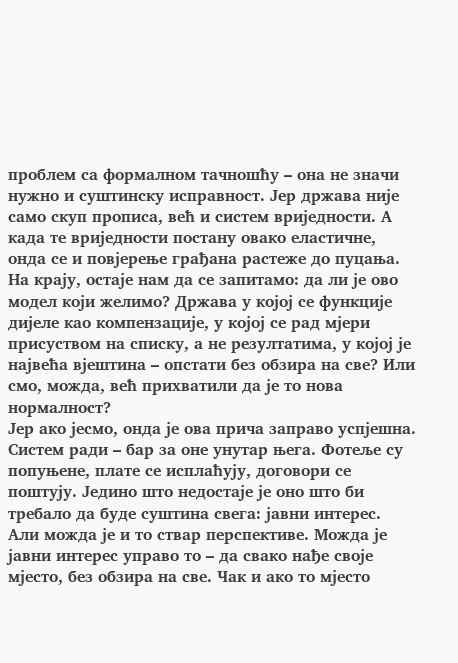проблем са формалном тачношћу – она не значи нужно и суштинску исправност. Јер држава није само скуп прописа, већ и систем вриједности. А када те вриједности постану овако еластичне, онда се и повјерење грађана растеже до пуцања.
На крају, остаје нам да се запитамо: да ли је ово модел који желимо? Држава у којој се функције дијеле као компензације, у којој се рад мјери присуством на списку, а не резултатима, у којој је највећа вјештина – опстати без обзира на све? Или смо, можда, већ прихватили да је то нова нормалност?
Јер ако јесмо, онда је ова прича заправо успјешна. Систем ради – бар за оне унутар њега. Фотеље су попуњене, плате се исплаћују, договори се поштују. Једино што недостаје је оно што би требало да буде суштина свега: јавни интерес.
Али можда је и то ствар перспективе. Можда је јавни интерес управо то – да свако нађе своје мјесто, без обзира на све. Чак и ако то мјесто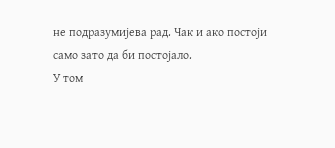не подразумијева рад. Чак и ако постоји само зато да би постојало.
У том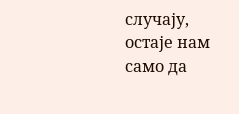случају, остаје нам само да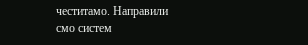честитамо. Направили смо систем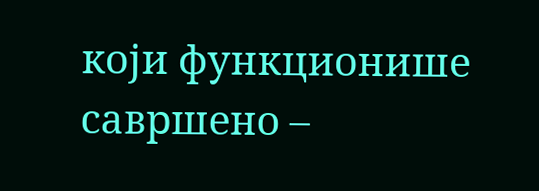који функционише савршено –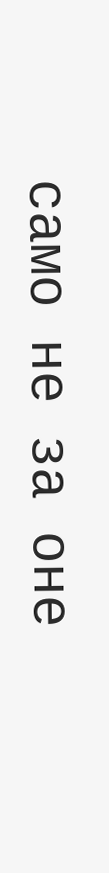само не за оне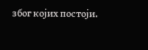због којих постоји.